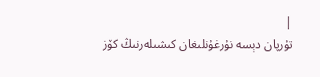|
تۇرپان دېسە نۇرغۇنلىغان كىشىلەرنىڭ كۆز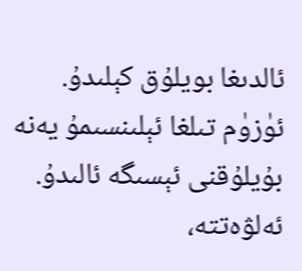ئالدىغا بويلۇق كېلىدۇ. ئۈزۈم تىلغا ئېلىنسىمۇ يەنە بۇيلۇقنى ئېسىگە ئالىدۇ. ئەلۋەتتە،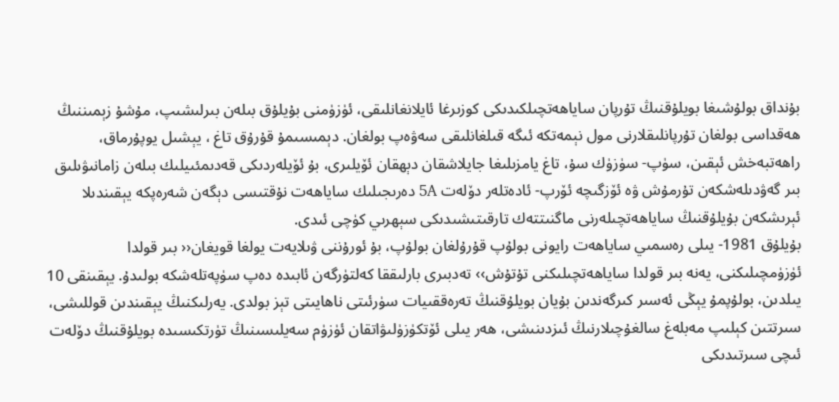بۇنداق بولۇشىغا بويلۇقنىڭ تۇرپان ساياھەتچىلكىدىكى كوزىرغا ئايلانغانلىقى، ئۈزۈمنى بۇيلۇق بىلەن بىرلىشىپ، مۇشۇ زېمىننىڭ ھەقداسى بولغان تۇرپانلىقلارنى مول نېمەتكە ئىگە قىلغانلىقى سەۋەپ بولغان. دېمىسىمۇ قۇرۇق تاغ ، يېشىل يوپۇرماق، راھەتبەخش ئېقىن، سۈپ- سۈزۈك سۇ، تاغ يامزىلىغا جايلاشقان دېھقان ئۆيلىرى، بۇ ئۆيلەردىكى قەدىمئىيلىك بىلەن زامانىۋىلىق بىر گەۋدىلەشكەن تۇرمۇش ۋە ئۆزگىچە ئۆرپ- ئادەتلەر دۆلەت 5A دەرىجىلىك ساياھەت نۇقتىسى دېگەن شەرەپكە يېقىندىلا ئېرىشكەن بۇيلۇقنىڭ ساياھەتچىلەرنى ماگنىتتەك تارقىتىشىدىكى سېھرىي كۈچى ئىدى.
بۇيلۇق 1981- يىلى رەسمىي ساياھەت رايونى بولۇپ قۇرۇلغان بولۇپ، بۇ ئورۇننى ۋىلايەت يولغا قويغان‹‹ بىر قولدا ئۈزۈمچىلىكنى، يەنە بىر قولدا ساياھەتچىلىكنى تۇتۇش›› تەدبىرى بارلىققا كەلتۈرگەن ئابىدە دەپ سۈپەتلەشكە بولىدۇ. يېقىنقى 10 يىلدىن، بولۇپمۇ يېڭى ئەسىر كىرگەندىن بۇيان بويلۇقنىڭ تەرەققىيات سۈرئىتى ناھايىتى تېز بولدى. يەرلىكنىڭ يېقىندىن قوللىشى، سىرتتىن كېلىپ مەبلەغ سالغۇچىلارنىڭ ئىزدىنىشى، ھەر يىلى ئۆتكۈزۈلىۋاتقان ئۈزۈم سەيلىسىنىڭ تۈرتكىسىدە بويلۇقنىڭ دۆلەت ئىچى سىرتىدىكى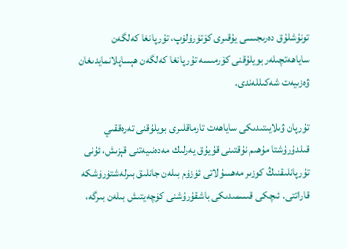تونۇشلۇق دەرىجىسى يۇقىرى كۆتۈرۈلۈپ، تۇرپانغا كەلگەن ساياھەتچىلەر بويلۇقنى كۆرمىسە تۇرپانغا كەلگەن ھېساپلانمايدىغان ۋەزىيەت شەكىللەندى.

تۇرپان ۋىلايىتىدىكى ساياھەت تارماقلىرى بويلۇقنى تەرەققىي قىلدۇرۇشتا مۇھىم نۇقتىنى قۇيۇق يەرلىك مەدەنىيەتنى قېزىش، ئۇنى تۇرپانلىقنىڭ كوزىر مەھسۇلاتى ئۈزۈم بىلەن جانلىق بىرلەشتۈرۈشكە قاراتتى. ئىچكى قىسمىدىكى باشقۇرۇشنى كۈچەيتىش بىلەن بىرگە،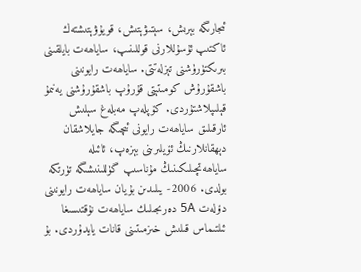ئىجارىگە بېرىش، سېتىۋېتىش، قويۇۋېتىشتەك ئاكتىپ ئۇسۇللارنى قوللىنىپ، ساياھەت بايلقىنى بىرىكتۈرۈشنى تېزلەتتى. ساياھەت رايونىنى باشقۇرۇش كومىتېتى قۇرۇپ باشقۇرۇشنى يەنىمۇ قېلىپلاشتۇردى. كۆپلەپ مەبلەغ سېلىش ئارقىلىق ساياھەت رايونى ئىچىگە جايلاشقان دېھقانلارنىڭ ئۆيلىرىنى بېزەپ، ئائىلە ساياھەتچىلىكىنىڭ مۇناسىپ گۈللىنىشىگە تۈرتكە بولدى. 2006- يىلىدىن بۇيان ساياھەت رايونىنى دۆلەت 5A دەرىجىلىك ساياھەت نۇقتىسىغا ئىلتىماس قىلىش خىزمىتىنى قانات يايدۇردى. بۇ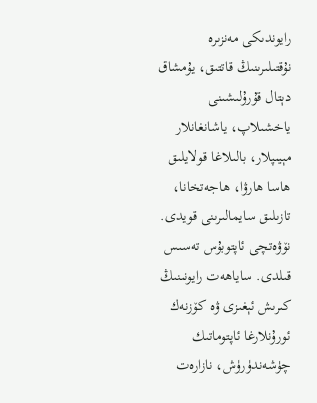رايوندىكى مەنزىرە نۇقتىلىرىنىڭ قاتتىق، يۇمشاق دېتال قۇرۇلىشىنى ياخشىلاپ، ياشانغانلار مېيىپلار، بالىلاغا قولايلىق ھاسا ھارۋا، ھاجەتخانا، تازىلىق سايمالىرىنى قويدى. نۆۋەتچى ئاپتوبۇس تەسىس قىلدى. ساياھەت رايونىنىڭ كىرىش ئېغىزى ۋە كۆزنەك ئورۇنلارغا ئاپتوماتىك چۈشەندۈرۈش، نازارەت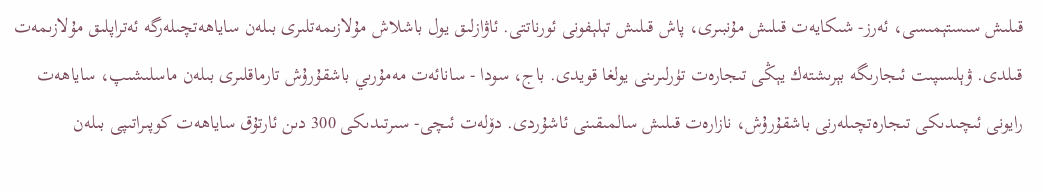قىلىش سىستېمىسى، ئەرز- شىكايەت قىلىش مۇنبىرى، پاش قىلىش تېلېفونى ئورناتتى. ئاۋازلىق يول باشلاش مۇلازىمەتلىرى بىلەن ساياھەتچىلەرگە ئەتراپلىق مۇلازىمەت قىلدى. ۋېلسىپىت ئىجارىگە بېرىشتەك يېڭى تىجارەت تۈرلىرىنى يولغا قويدى. باج، سودا - سانائەت مەمۇرىي باشقۇرۇش تارماقلىرى بىلەن ماسلىشىپ، ساياھەت رايونى ئىچىدىكى تىجارەتچىلەرنى باشقۇرۇش، نازارەت قىلىش سالمىقىنى ئاشۇردى. دۆلەت ئىچى- سىرتىدىكى 300 دىن ئارتۇق ساياھەت كوپىراتىپى بىلەن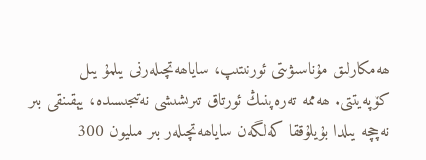ھەمكارلىق مۇناسىۋىتى ئورنىتىپ، ساياھەتچىلەرنى يىلمۇ يىل كۆپەيتتى. ھەممە تەرەپنىڭ ئورتاق تىرىشىشى نەتىجىسىدە، يېقىنقى بىر نەچچە يىلدا بۇيلۇققا كەلگەن ساياھەتچىلەر بىر مىليون 300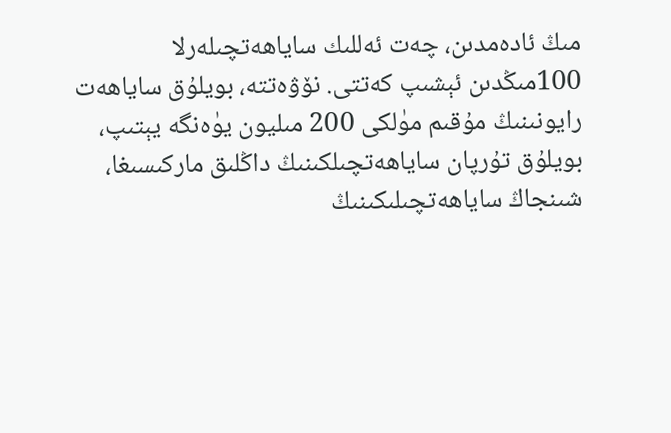مىڭ ئادەمدىن، چەت ئەللىك ساياھەتچىلەرلا 100مىڭدىن ئېشىپ كەتتى. نۆۋەتتە، بويلۇق ساياھەت رايونىنىڭ مۇقىم مۈلكى 200 مىليون يۈەنگە يېتىپ، بويلۇق تۇرپان ساياھەتچىلكىنىڭ داڭلىق ماركىسىغا، شىنجاڭ ساياھەتچىلىكىنىڭ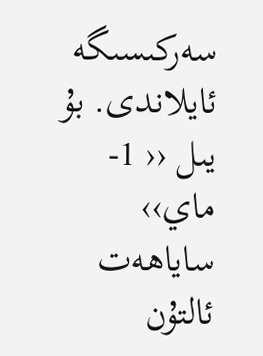سەركىسىگە ئايلاندى. بۇ يىل ‹‹ 1- ماي›› ساياھەت ئالتۇن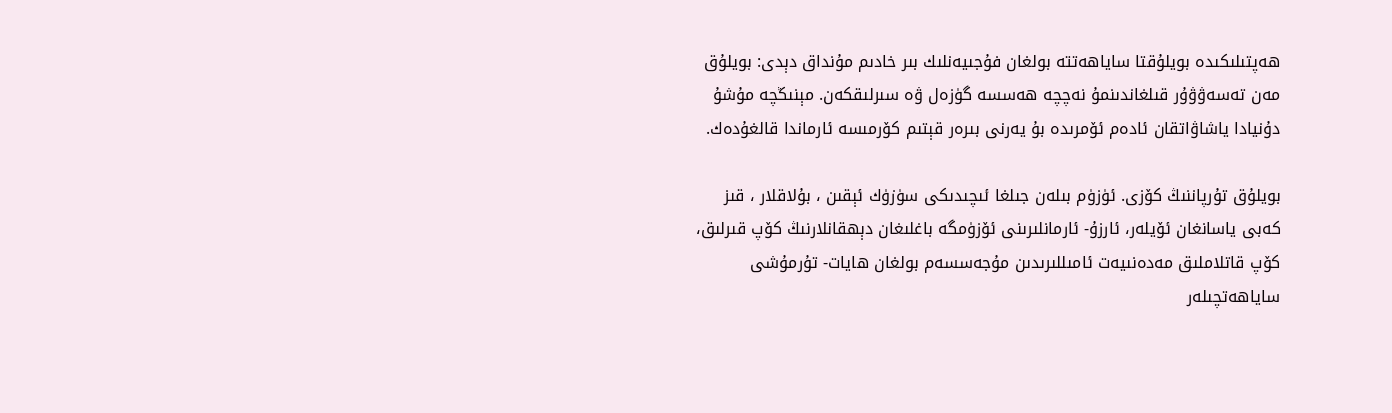ھەپتىلىكىدە بويلۇقتا ساياھەتتە بولغان فۇجىيەنلىك بىر خادىم مۇنداق دېدى: بويلۇق مەن تەسەۋۋۇر قىلغاندىنمۇ نەچچە ھەسسە گۈزەل ۋە سىرلىقكەن. مېنىڭچە مۇشۇ دۇنيادا ياشاۋاتقان ئادەم ئۆمرىدە بۇ يەرنى بىرەر قېتىم كۆرمىسە ئارماندا قالغۇدەك.

بويلۇق تۇرپاننىڭ كۆزى. ئۈزۈم بىلەن جىلغا ئىچىدىكى سۈزۈك ئېقىن ، بۇلاقلار ، قىز كەبى ياسانغان ئۆيلەر، ئارزۇ- ئارمانلىرىنى ئۆزۈمگە باغلىغان دېھقانلارنىڭ كۆپ قىرلىق، كۆپ قاتلاملىق مەدەنىيەت ئامىللىرىدىن مۇجەسسەم بولغان ھايات- تۇرمۇشى ساياھەتچىلەر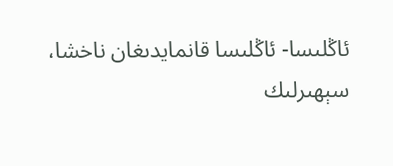ئاڭلىسا- ئاڭلىسا قانمايدىغان ناخشا، سېھىرلىك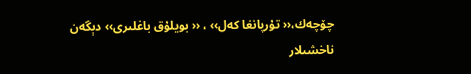چۆچەك،‹‹ تۇرپانغا كەل›› ، ‹‹ بويلۇق باغلىرى›› دېگەن ناخشىلار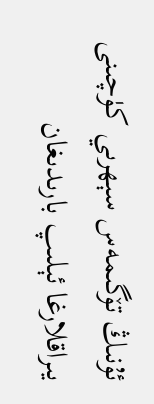ئۇنىڭ تۆگىمەس سېھرىي كۈچىنى يىراقلارغا ئېلىپ بارىدىغان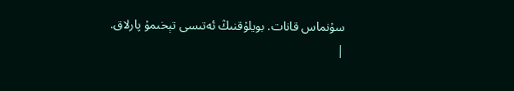سۇنماس قانات. بويلۇقنىڭ ئەتىسى تېخىمۇ پارلاق.
|